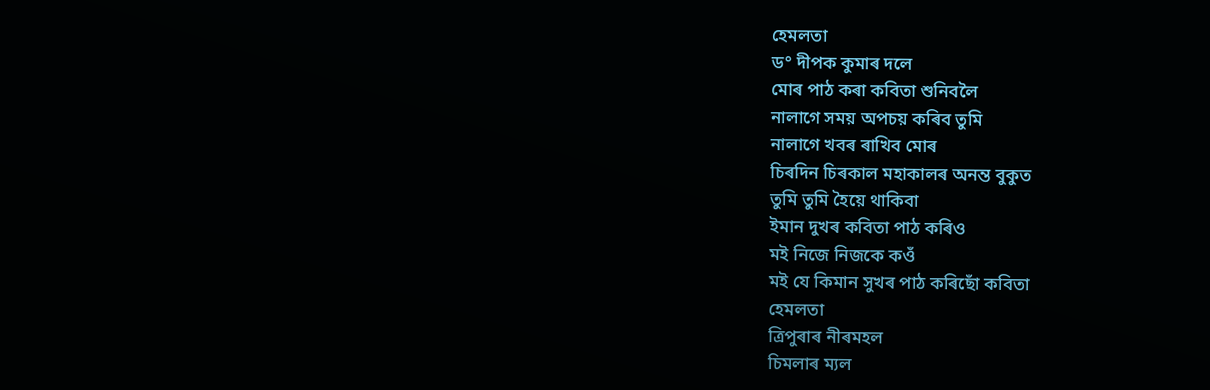হেমলতা
ড° দীপক কুমাৰ দলে
মোৰ পাঠ কৰা কবিতা শুনিবলৈ
নালাগে সময় অপচয় কৰিব তুমি
নালাগে খবৰ ৰাখিব মোৰ
চিৰদিন চিৰকাল মহাকালৰ অনন্ত বুকুত
তুমি তুমি হৈয়ে থাকিবা
ইমান দুখৰ কবিতা পাঠ কৰিও
মই নিজে নিজকে কওঁ
মই যে কিমান সুখৰ পাঠ কৰিছোঁ কবিতা
হেমলতা
ত্ৰিপুৰাৰ নীৰমহল
চিমলাৰ ম্যল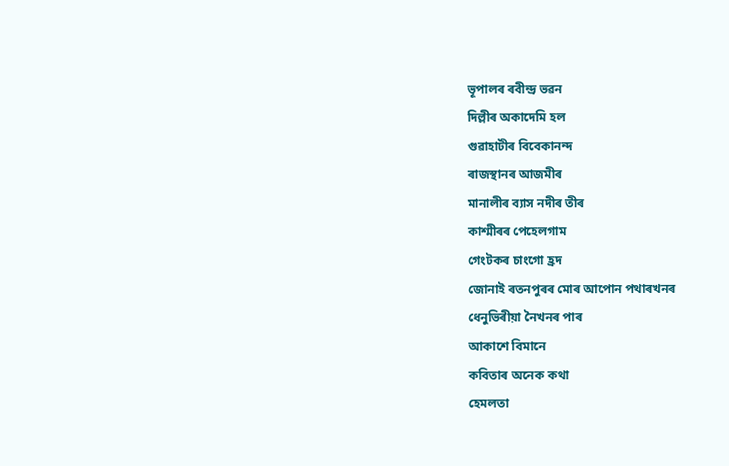ভূপালৰ ৰবীন্দ্ৰ ভৱন
দিল্লীৰ অকাদেমি হল
গুৱাহাটীৰ বিবেকানন্দ
ৰাজস্থানৰ আজমীৰ
মানালীৰ ব্যাস নদীৰ তীৰ
কাশ্মীৰৰ পেহেলগাম
গেংটকৰ চাংগো হ্ৰদ
জোনাই ৰতনপুৰৰ মোৰ আপোন পথাৰখনৰ
ধেনুভিৰীয়া নৈখনৰ পাৰ
আকাশে বিমানে
কবিতাৰ অনেক কথা
হেমলতা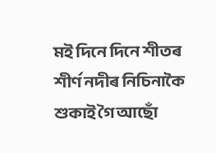মই দিনে দিনে শীতৰ শীৰ্ণ নদীৰ নিচিনাকৈ
শুকাই গৈ আছোঁ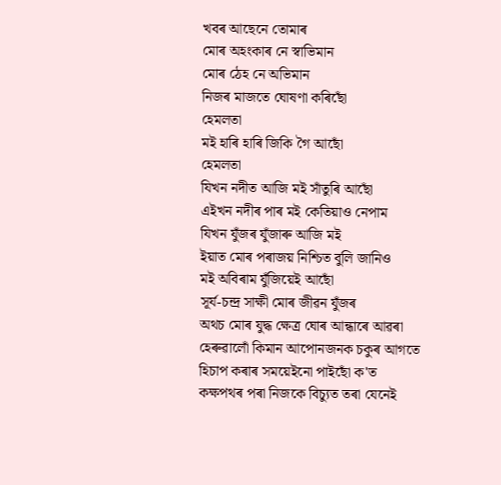খবৰ আছেনে তোমাৰ
মোৰ অহংকাৰ নে স্বাভিমান
মোৰ ঠেহ নে অভিমান
নিজৰ মাজতে ঘোষণা কৰিছোঁ
হেমলতা
মই হাৰি হাৰি জিকি গৈ আছোঁ
হেমলতা
যিখন নদীত আজি মই সাঁতুৰি আছোঁ
এইখন নদীৰ পাৰ মই কেতিয়াও নেপাম
যিখন যুঁজৰ যুঁজাৰু আজি মই
ইয়াত মোৰ পৰাজয় নিশ্চিত বুলি জানিও
মই অবিৰাম যুঁজিয়েই আছোঁ
সূর্য-চন্দ্ৰ সাক্ষী মোৰ জীৱন যুঁজৰ
অথচ মোৰ যুদ্ধ ক্ষেত্ৰ ঘোৰ আন্ধাৰে আৱৰা
হেৰুৱালোঁ কিমান আপোনজনক চকুৰ আগতে
হিচাপ কৰাৰ সময়েইনো পাইছোঁ ক'ত
কক্ষপথৰ পৰা নিজকে বিচ্যুত তৰা যেনেই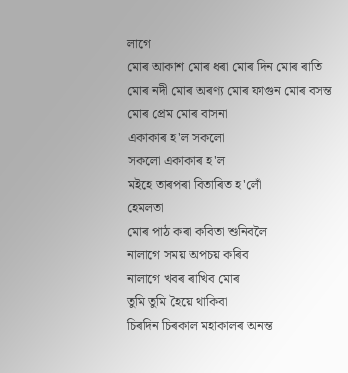লাগে
মোৰ আকাশ মোৰ ধৰা মোৰ দিন মোৰ ৰাতি
মোৰ নদী মোৰ অৰণ্য মোৰ ফাগুন মোৰ বসন্ত
মোৰ প্ৰেম মোৰ বাসনা
একাকাৰ হ'ল সকলো
সকলো একাকাৰ হ'ল
মইহে তাৰপৰা বিতাৰিত হ'লোঁ
হেমলতা
মোৰ পাঠ কৰা কবিতা শুনিবলৈ
নালাগে সময় অপচয় কৰিব
নালাগে খবৰ ৰাখিব মোৰ
তুমি তুমি হৈয়ে থাকিবা
চিৰদিন চিৰকাল মহাকালৰ অনন্ত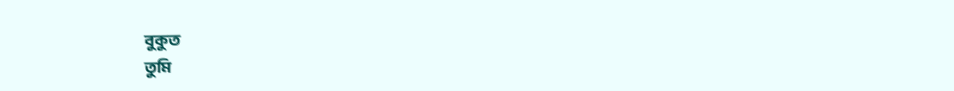বুকুত
তুমি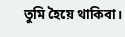তুমি হৈয়ে থাকিবা।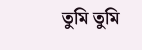তুমি তুমি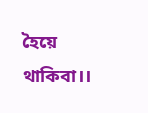হৈয়ে থাকিবা।।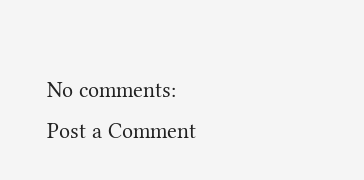No comments:
Post a Comment